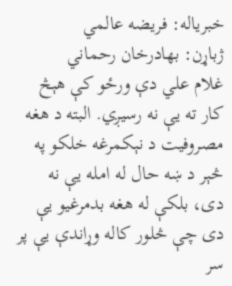خبریاله: فریضه عالمي
ژباړن: بهادرخان رحماني
غلام علي دې ورځو کې هېڅ کار ته یې نه رسیږي. البته د هغه مصروفیت د نېکمرغه خلکو په څېر د ښه حال له امله یې نه دی، بلکې له هغه بدمرغیو یې دی چې څلور کاله وړاندې یې پر سر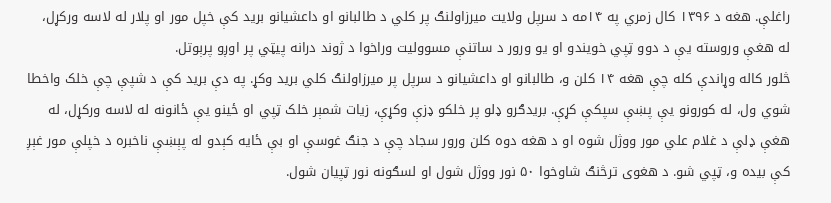راغلې. هغه د ۱۳۹۶ کال زمري په ۱۴مه د سرپل ولایت میرزاولنګ پر کلي د طالبانو او داعشیانو برید کې خپل مور او پلار له لاسه ورکړل، له هغې وروسته یې د دوو ټپي خویندو او یو ورور د ساتنې مسوولیت وراخوا د ژوند درانه پيټي پر اوږو پرېوتل.
څلور کاله وړاندې کله چې هغه ۱۴ کلن و، طالبانو او داعشیانو د سرپل پر میرزاولنګ کلي برید وکړ. په دې برید کې د شپې چې خلک واخطا شوي ول، له کورونو یې پښې سپکې کړې. بریدګرو ډلو پر خلکو ډزې وکړې، زیات شمېر خلک ټپي او ځینو یې ځانونه له لاسه ورکړل، له هغې ډلې د غلام علي مور ووژل شوه او د هغه دوه کلن ورور سجاد چې د جنګ غوسې او بې ځایه کېدو له پېښې ناخبره د خپلې مور غېږ کې بیده و، ټپي شو. د هغوی ترڅنګ شاوخوا ۵۰ نور ووژل شول او لسګونه نور ټپيان شول.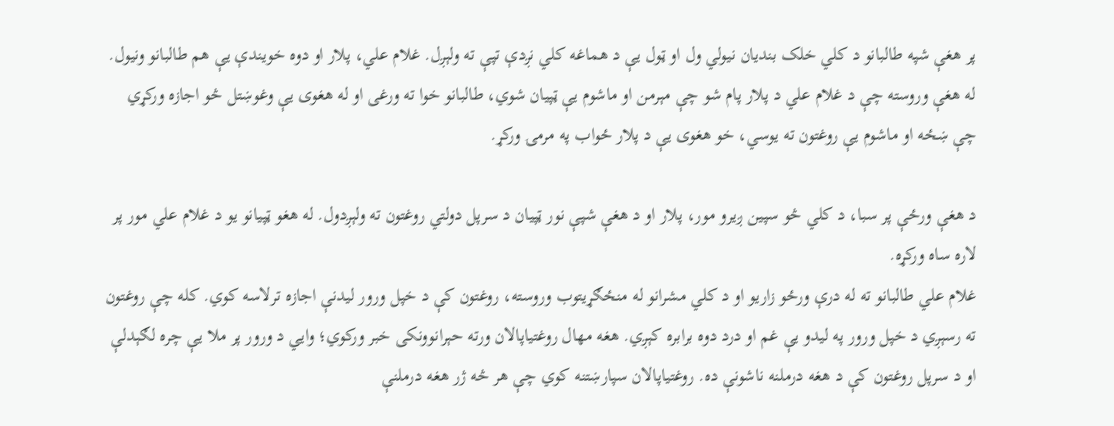پر هغې شپه طالبانو د کلي خلک بندیان نیولي ول او ټول یې د هماغه کلي نږدې تپې ته ولېږل. غلام علي، پلار او دوه خویندې یې هم طالبانو ونیول. له هغې وروسته چې د غلام علي د پلار پام شو چې مېرمن او ماشوم یې ټپيان شوي، طالبانو خوا ته ورغی او له هغوی یې وغوښتل څو اجازه ورکړي چې ښځه او ماشوم یې روغتون ته یوسي، خو هغوی یې د پلار ځواب په مرمۍ ورکړ.

د هغې ورځې پر سبا، د کلي څو سپین ږیرو مور، پلار او د هغې شپې نور ټپیان د سرپل دولتي روغتون ته ولېږدول. له هغو ټپيانو یو د غلام علي مور پر لاره ساه ورکړه.
غلام علي طالبانو ته له درې ورځو زاریو او د کلي مشرانو له منځګړیتوب وروسته، روغتون کې د خپل ورور لیدنې اجازه ترلاسه کوي. کله چې روغتون ته رسېږي د خپل ورور په لیدو یې غم او درد دوه برابره کېږي. هغه مهال روغتیاپالان ورته حېرانوونکی خبر ورکوي؛ وایي د ورور پر ملا یې چره لګېدلې او د سرپل روغتون کې د هغه درملنه ناشونې ده. روغتیاپالان سپارښتنه کوي چې هر څه ژر هغه درملنې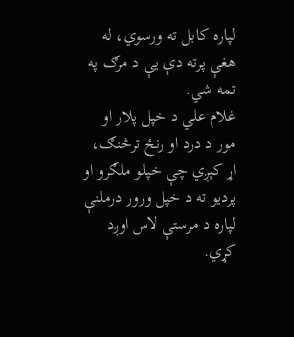لپاره کابل ته ورسوي، له هغې پرته دې یې د مرګ په تمه شي.
غلام علي د خپل پلار او مور د درد او رنځ ترڅنګ، اړ کېږي چې خپلو ملګرو او پردیو ته د خپل ورور درملنې لپاره د مرستې لاس اوږد کړي.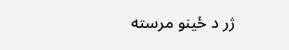ژر د ځینو مرسته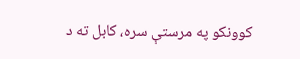کوونکو په مرستې سره، کابل ته د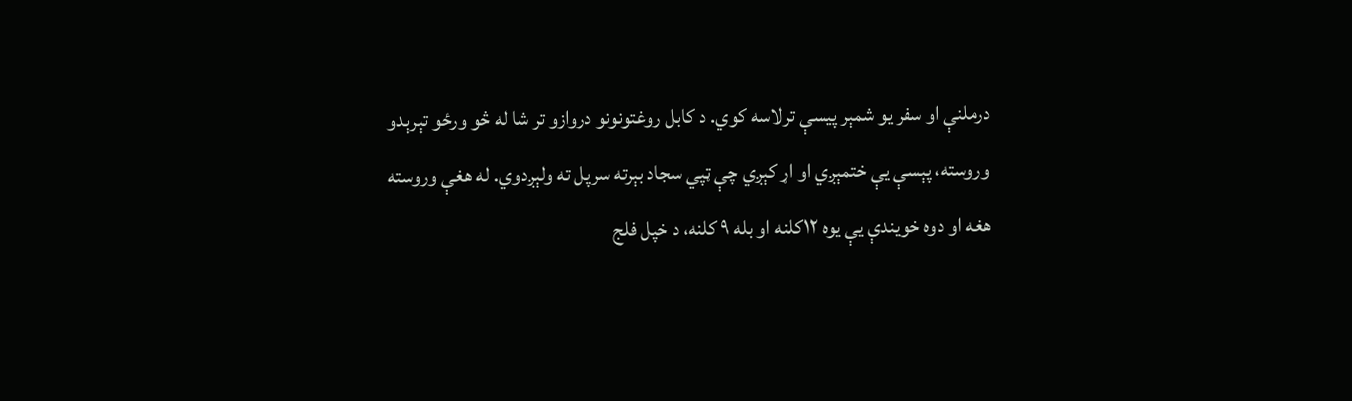درملنې او سفر یو شمېر پیسې ترلاسه کوي. د کابل روغتونونو دروازو تر شا له څو ورځو تېرېدو وروسته، پېسې یې ختمېږي او اړ کېږي چې ټپي سجاد بېرته سرپل ته ولېږدوي. له هغې وروسته هغه او دوه خویندې یې یوه ۱۲کلنه او بله ۹ کلنه، د خپل فلج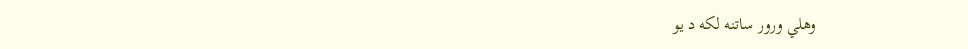وهلي ورور ساتنه لکه د یو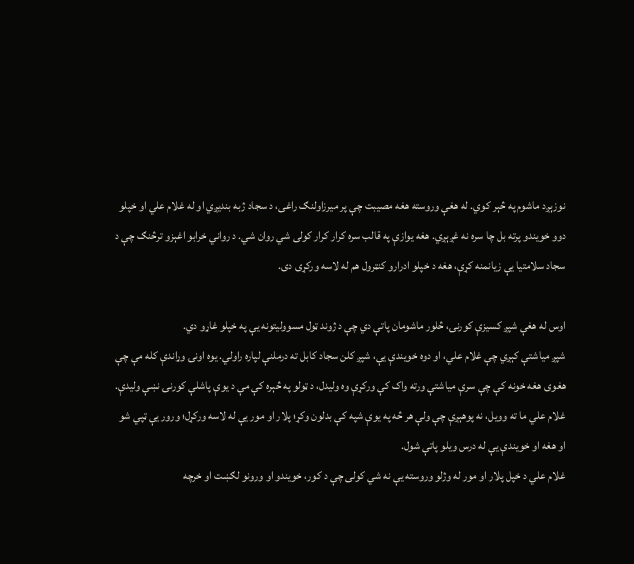نوزېږد ماشوم په څېر کوي. له هغې وروسته هغه مصیبت چې پر میرزاولنګ راغی، د سجاد ژبه بندیږي او له غلام علي او خپلو دوو خویندو پرته بل چا سره نه غږېږي. هغه یوازې په قالب سره کرار کرار کولی شي روان شي. د رواني خرابو اغېزو ترڅنګ چې د سجاد سلامتیا یې زیانمنه کړې، هغه د خپلو ادرارو کنټرول هم له لاسه ورکړی دی.

اوس له هغې شپږ کسیزې کورنۍ، څلور ماشومان پاتې دي چې د ژوند ټول مسوولیتونه یې په خپلو غاړو دي.
شپږ میاشتې کېږي چې غلام علي، او دوه خویندې یې، شپږ کلن سجاد کابل ته درملنې لپاره راولي. یوه اونۍ وړاندې کله مې چې هغوی هغه خونه کې چې سرې میاشتې ورته واک کې ورکړې وه ولیدل، د ټولو په څېره کې مې د یوې پاشلې کورنۍ نښې ولیدې. غلام علي ما ته وویل، نه پوهېږې چې ولې هر څه په یوې شپه کې بدلون وکړ؛ پلار او مور یې له لاسه ورکړل؛ ورور یې ټپي شو او هغه او خویندې یې له درس ویلو پاتې شول.
غلام علي د خپل پلار او مور له وژلو وروسته یې نه شي کولی چې د کور، خویندو او ورونو لګښت او خرچه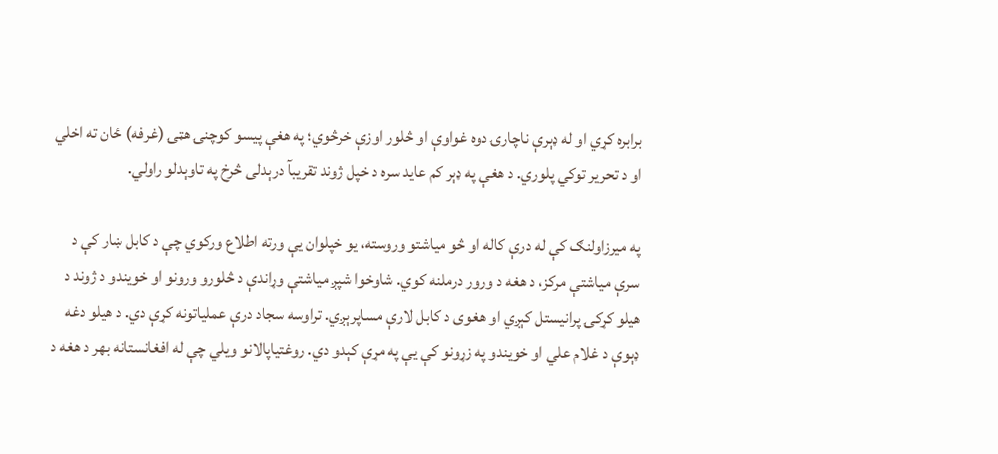برابره کړي او له ډېرې ناچارۍ دوه غواوې او څلور اوزې خرڅوي؛ په هغې پیسو کوچنۍ هټۍ (غرفه) ځان ته اخلي او د تحریر توکي پلوري. د هغې په ډېر کم عاید سره د خپل ژوند تقریبآ درېدلی څرخ په تاوېدلو راولي.

په میرزاولنګ کې له درې کاله او څو میاشتو وروسته، یو خپلوان یې ورته اطلاع ورکوي چې د کابل ښار کې د سرې میاشتې مرکز، د هغه د ورور درملنه کوي. شاوخوا شپږ میاشتې وړاندې د څلورو ورونو او خویندو د ژوند د هیلو کړکۍ پرانیستل کېږي او هغوی د کابل لارې مساپرېږي. تراوسه سجاد درې عملیاتونه کړې دي. د هیلو دغه ډېوې د غلام علي او خویندو په زړونو کې یې په مړې کېدو دي. روغتیاپالانو ویلي چې له افغانستانه بهر د هغه د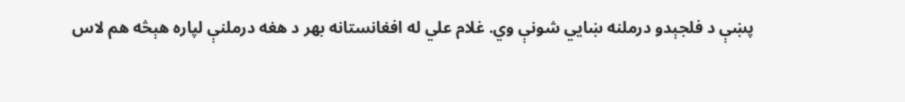پښې د فلجېدو درملنه ښایي شونې وي. غلام علي له افغانستانه بهر د هغه درملنې لپاره هېڅه هم لاس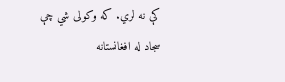کې نه لري. که وکولی شي چې سجاد له افغانستانه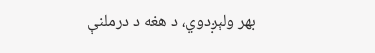بهر ولېږدوي، د هغه د درملنې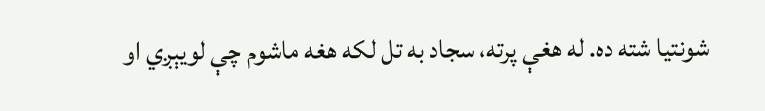شونتیا شته ده. له هغې پرته، سجاد به تل لکه هغه ماشوم چې لویېږي او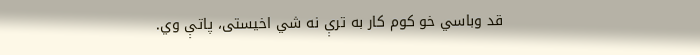قد وباسي خو کوم کار به ترې نه شي اخیستی، پاتې وي.